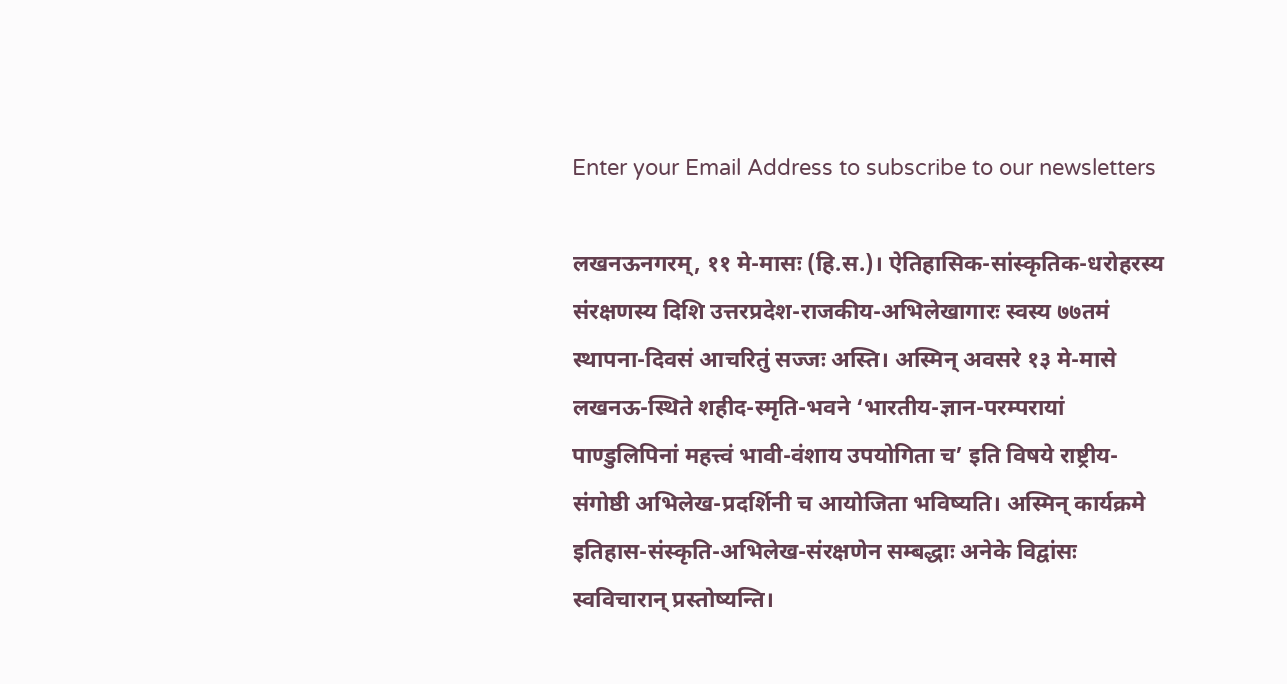Enter your Email Address to subscribe to our newsletters

लखनऊनगरम्, ११ मे-मासः (हि.स.)। ऐतिहासिक-सांस्कृतिक-धरोहरस्य संरक्षणस्य दिशि उत्तरप्रदेश-राजकीय-अभिलेखागारः स्वस्य ७७तमं स्थापना-दिवसं आचरितुं सज्जः अस्ति। अस्मिन् अवसरे १३ मे-मासे लखनऊ-स्थिते शहीद-स्मृति-भवने ‘भारतीय-ज्ञान-परम्परायां पाण्डुलिपिनां महत्त्वं भावी-वंशाय उपयोगिता च’ इति विषये राष्ट्रीय-संगोष्ठी अभिलेख-प्रदर्शिनी च आयोजिता भविष्यति। अस्मिन् कार्यक्रमे इतिहास-संस्कृति-अभिलेख-संरक्षणेन सम्बद्धाः अनेके विद्वांसः स्वविचारान् प्रस्तोष्यन्ति।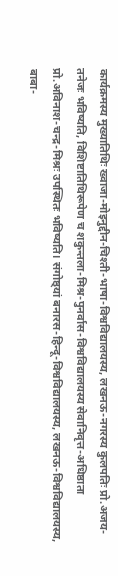कार्यक्रमस्य मुख्यातिथिः ख्वाजा-मोइनुद्दीन-चिश्ती-भाषा-विश्वविद्यालयस्य, लखनऊ-नगरस्य कुलपतिः प्रो.अजय-तनेजः भविष्यति, विशिष्टातिथिरूपेण च शकुन्तला-मिश्र-पुनर्वास-विश्वविद्यालयस्य सेवानिवृत्त-अधिष्ठाता प्रो.अविनाश-चन्द्र-मिश्रः उपस्थितः भविष्यति। संगोष्ठ्यां बनारस-हिन्दू-विश्वविद्यालयस्य, लखनऊ-विश्वविद्यालयस्य, बाबा-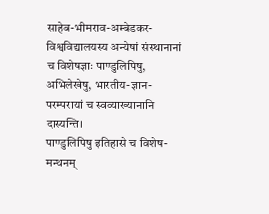साहेब-भीमराव-अम्बेडकर-विश्वविद्यालयस्य अन्येषां संस्थानानां च विशेषज्ञाः पाण्डुलिपिषु, अभिलेखेषु, भारतीय-ज्ञान-परम्परायां च स्वव्याख्यानानि दास्यन्ति।
पाण्डुलिपिषु इतिहासे च विशेष-मन्थनम्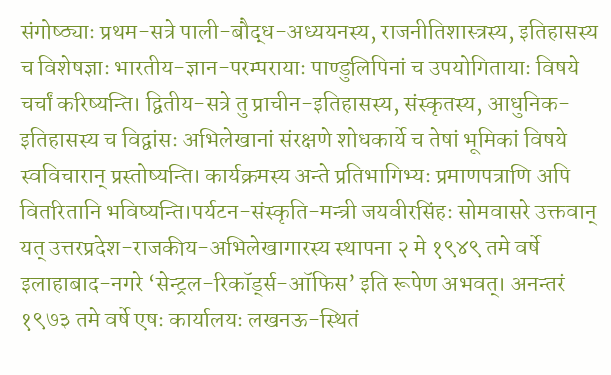संगोष्ठ्याः प्रथम-सत्रे पाली-बौद्ध-अध्ययनस्य, राजनीतिशास्त्रस्य, इतिहासस्य च विशेषज्ञाः भारतीय-ज्ञान-परम्परायाः पाण्डुलिपिनां च उपयोगितायाः विषये चर्चां करिष्यन्ति। द्वितीय-सत्रे तु प्राचीन-इतिहासस्य, संस्कृतस्य, आधुनिक-इतिहासस्य च विद्वांसः अभिलेखानां संरक्षणे शोधकार्ये च तेषां भूमिकां विषये स्वविचारान् प्रस्तोष्यन्ति। कार्यक्रमस्य अन्ते प्रतिभागिभ्यः प्रमाणपत्राणि अपि वितरितानि भविष्यन्ति।पर्यटन-संस्कृति-मन्त्री जयवीरसिंहः सोमवासरे उक्तवान् यत् उत्तरप्रदेश-राजकीय-अभिलेखागारस्य स्थापना २ मे १९४९ तमे वर्षे इलाहाबाद-नगरे ‘सेन्ट्रल-रिकॉर्ड्स-ऑफिस’ इति रूपेण अभवत्। अनन्तरं १९७३ तमे वर्षे एषः कार्यालयः लखनऊ-स्थितं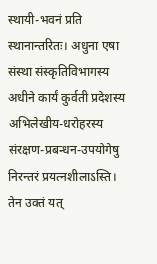स्थायी-भवनं प्रति स्थानान्तरितः। अधुना एषा संस्था संस्कृतिविभागस्य अधीने कार्यं कुर्वती प्रदेशस्य अभिलेखीय-धरोहरस्य संरक्षण-प्रबन्धन-उपयोगेषु निरन्तरं प्रयत्नशीलाऽस्ति।
तेन उक्तं यत्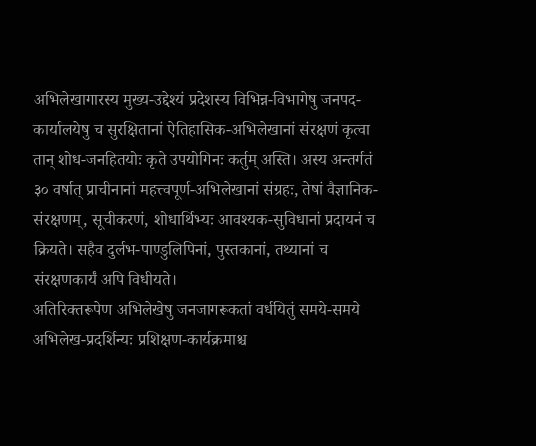अभिलेखागारस्य मुख्य-उद्देश्यं प्रदेशस्य विभिन्न-विभागेषु जनपद-कार्यालयेषु च सुरक्षितानां ऐतिहासिक-अभिलेखानां संरक्षणं कृत्वा तान् शोध-जनहितयोः कृते उपयोगिनः कर्तुम् अस्ति। अस्य अन्तर्गतं ३० वर्षात् प्राचीनानां महत्त्वपूर्ण-अभिलेखानां संग्रहः, तेषां वैज्ञानिक-संरक्षणम्, सूचीकरणं, शोधार्थिभ्यः आवश्यक-सुविधानां प्रदायनं च क्रियते। सहैव दुर्लभ-पाण्डुलिपिनां, पुस्तकानां, तथ्यानां च संरक्षणकार्यं अपि विधीयते।
अतिरिक्तरूपेण अभिलेखेषु जनजागरूकतां वर्धयितुं समये-समये अभिलेख-प्रदर्शिन्यः प्रशिक्षण-कार्यक्रमाश्च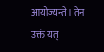आयोज्यन्ते। तेन उक्तं यत्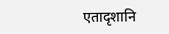एतादृशानि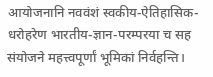आयोजनानि नववंशं स्वकीय-ऐतिहासिक-धरोहरेण भारतीय-ज्ञान-परम्परया च सह संयोजने महत्त्वपूर्णां भूमिकां निर्वहन्ति।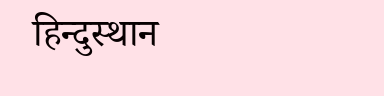हिन्दुस्थान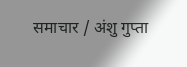समाचार / अंशु गुप्ता